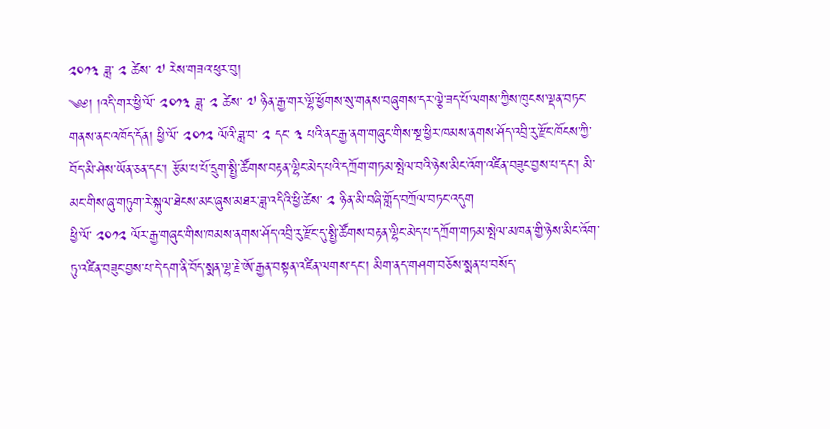༢༠༡༣ ཟླ་ ༢ ཚེས་ ༧ རེས་གཟའ་ཕུར་བུ།
༄༅། །འདི་གར་ཕྱི་ལོ་ ༢༠༡༣ ཟླ་ ༢ ཚེས་ ༧ ཉིན་རྒྱ་གར་ལྷོ་ཕྱོགས་སུ་གནས་བཞུགས་དར་ལྕེ་ཟད་པོ་ལགས་ཀྱིས་ཁུངས་ལྡན་བཏང་གནས་ནང་འཁོད་དོན། ཕྱི་ལོ་ ༢༠༡༢ ལོའི་ཟླ་བ་ ༢ དང་ ༣ པའི་ནང་རྒྱ་ནག་གཞུང་གིས་སྔ་ཕྱིར་ཁམས་ནགས་ཤོད་འབྲི་རུ་རྫོང་ཁོངས་ཀྱི་བོད་མི་ཤེས་ཡོན་ཅན་དང་། རྩོམ་པ་པོ་དྲུག་སྤྱི་ཚོགས་བརྟན་ལྷིང་མེད་པའི་དཀྲོག་གཏམ་སྤེལ་བའི་ཉེས་མིང་འོག་འཛིན་བཟུང་བྱས་པ་དང་། མི་མང་གིས་ཞུ་གཏུག་རེ་སྐུལ་ཐེངས་མང་ཞུས་མཐར་ཟླ་འདིའི་ཕྱི་ཚེས་ ༢ ཉིན་མི་བཞི་གློད་བཀྲོལ་བཏང་འདུག
ཕྱི་ལོ་ ༢༠༡༢ ལོར་རྒྱ་གཞུང་གིས་ཁམས་ནགས་ཤོད་འབྲི་རུ་རྫོང་དུ་སྤྱི་ཚོགས་བརྟན་ལྷིང་མེད་པ་དཀྲོག་གཏམ་སྤེལ་མཁན་གྱི་ཉེས་མིང་འོག་ཏུ་འཛིན་བཟུང་བྱས་པ་དེ་དག་ནི་བོད་སྨན་ལྷ་རྗེ་ཨོ་རྒྱན་བསྟན་འཛིན་ལགས་དང་། མིག་ནད་གཤག་བཅོས་སྨན་པ་བསོད་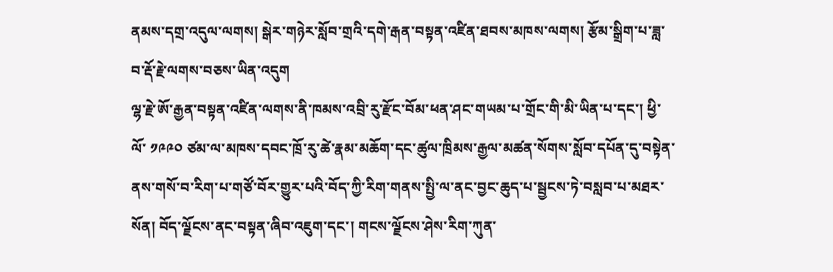ནམས་དགྲ་འདུལ་ལགས། སྒེར་གཉེར་སློབ་གྲའི་དགེ་རྒན་བསྟན་འཛིན་ཐབས་མཁས་ལགས། རྩོམ་སྒྲིག་པ་ཟླ་བ་རྡོ་རྗེ་ལགས་བཅས་ཡིན་འདུག
ལྷ་རྗེ་ཨོ་རྒྱན་བསྟན་འཛིན་ལགས་ནི་ཁམས་འབྲི་རུ་རྫོང་བོམ་ཕན་ཤང་གཡམ་པ་གྲོང་གི་མི་ཡིན་པ་དང་། ཕྱི་ལོ་ ༡༩༩༠ ཙམ་ལ་མཁས་དབང་ཁྲོ་རུ་ཚེ་རྣམ་མཆོག་དང་ཚུལ་ཁྲིམས་རྒྱལ་མཚན་སོགས་སློབ་དཔོན་དུ་བསྟེན་ནས་གསོ་བ་རིག་པ་གཙོ་བོར་གྱུར་པའི་བོད་ཀྱི་རིག་གནས་སྤྱི་ལ་ནང་བྱང་ཆུད་པ་སྦྱངས་ཏེ་བསླབ་པ་མཐར་སོན། བོད་ལྗོངས་ནང་བསྟན་ཞིབ་འཇུག་དང་། གངས་ལྗོངས་ཤེས་རིག་ཀུན་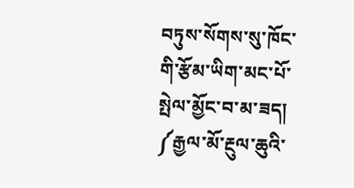བཏུས་སོགས་སུ་ཁོང་གི་རྩོམ་ཡིག་མང་པོ་སྤེལ་མྱོང་བ་མ་ཟད། ༼རྒྱལ་མོ་རྔུལ་ཆུའི་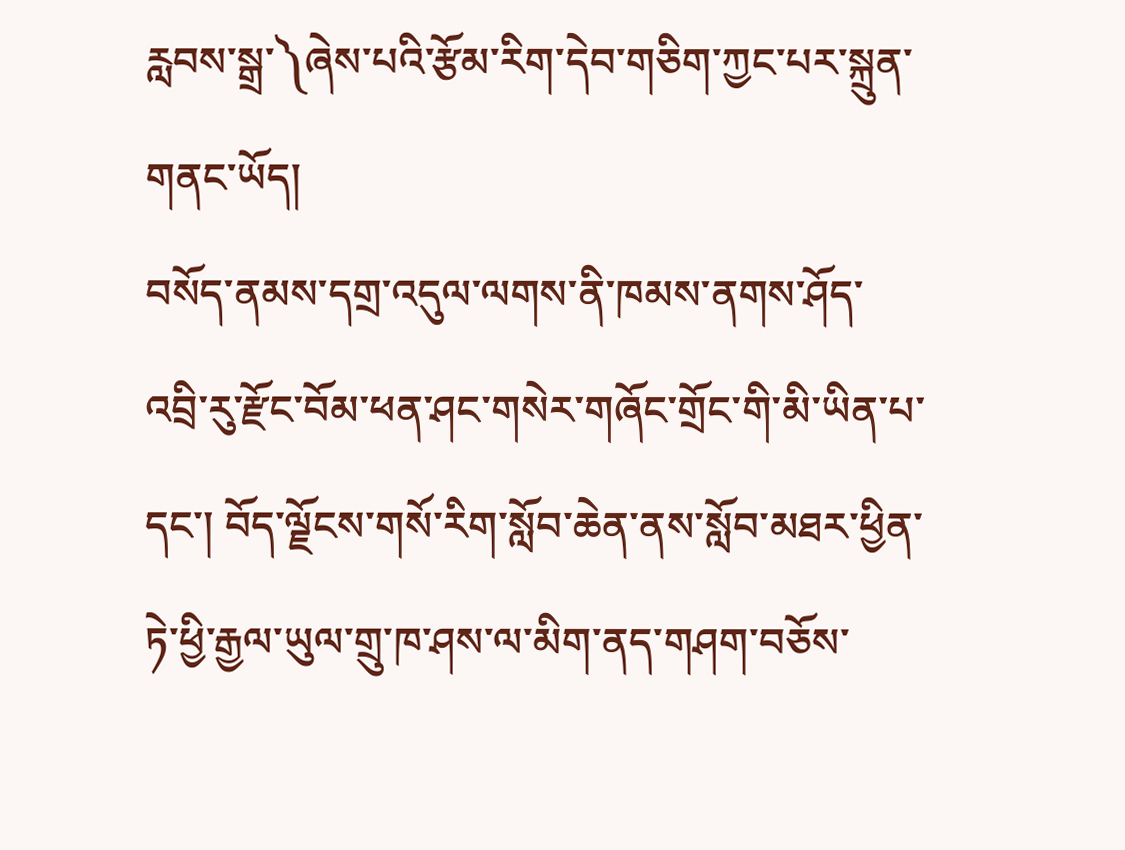རླབས་སྒྲ་༽ཞེས་པའི་རྩོམ་རིག་དེབ་གཅིག་ཀྱང་པར་སྐྲུན་གནང་ཡོད།
བསོད་ནམས་དགྲ་འདུལ་ལགས་ནི་ཁམས་ནགས་ཤོད་འབྲི་རུ་རྫོང་བོམ་ཕན་ཤང་གསེར་གཞོང་གྲོང་གི་མི་ཡིན་པ་དང་། བོད་ལྗོངས་གསོ་རིག་སློབ་ཆེན་ནས་སློབ་མཐར་ཕྱིན་ཏེ་ཕྱི་རྒྱལ་ཡུལ་གྲུ་ཁ་ཤས་ལ་མིག་ནད་གཤག་བཅོས་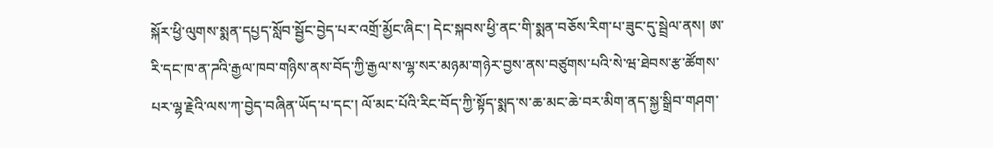སྐོར་ཕྱི་ལུགས་སྨན་དཔྱད་སློབ་སྦྱོང་བྱེད་པར་འགྲོ་མྱོང་ཞིང་། དེང་སྐབས་ཕྱི་ནང་གི་སྨན་བཅོས་རིག་པ་ཟུང་དུ་སྦྲེལ་ནས། ཨ་རི་དང་ཁ་ན་ཌའི་རྒྱལ་ཁབ་གཉིས་ནས་བོད་ཀྱི་རྒྱལ་ས་ལྷ་སར་མཉམ་གཉེར་བྱས་ནས་བཙུགས་པའི་སེ་ཝ་ཐེབས་རྩ་ཚོགས་པར་ལྷ་རྗེའི་ལས་ཀ་བྱེད་བཞིན་ཡོད་པ་དང་། ལོ་མང་པོའི་རིང་བོད་ཀྱི་སྟོད་སྨད་ས་ཆ་མང་ཆེ་བར་མིག་ནད་སྐྱ་སྒྲིབ་གཤག་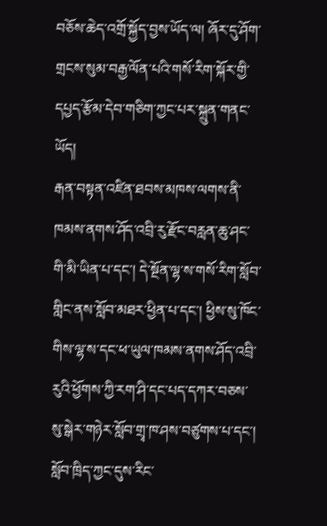བཅོས་ཆེད་འགྲོ་སྐྱོད་བྱས་ཡོད་ལ། ཞོར་དུ་ཤོག་གྲངས་སུམ་བརྒྱ་ལོན་པའི་གསོ་རིག་སྐོར་གྱི་དཔྱད་རྩོམ་དེབ་གཅིག་ཀྱང་པར་སྐྲུན་གནང་ཡོད།
རྒན་བསྟན་འཛིན་ཐབས་མཁས་ལགས་ནི་ཁམས་ནགས་ཤོད་འབྲི་རུ་རྫོང་བརླན་ཆུ་ཤང་གི་མི་ཡིན་པ་དང་། དེ་སྔོན་ལྷ་ས་གསོ་རིག་སློབ་གླིང་ནས་སློབ་མཐར་ཕྱིན་པ་དང་། ཕྱིས་སུ་ཁོང་གིས་ལྷ་ས་དང་ཕ་ཡུལ་ཁམས་ནགས་ཤོད་འབྲི་རུའི་ཕྱོགས་ཀྱི་རག་ཤི་དང་པད་དཀར་བཅས་སུ་སྒེར་གཉེར་སློབ་གྲྭ་ཁ་ཤས་བཙུགས་པ་དང་། སློབ་ཁྲིད་ཀྱང་དུས་རིང་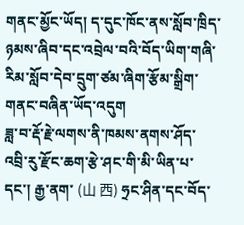གནང་མྱོང་ཡོད། ད་དུང་ཁོང་ནས་སློབ་ཁྲིད་ཉམས་ཞིབ་དང་འབྲེལ་བའི་བོད་ཡིག་གཞི་རིམ་སློབ་དེབ་དྲུག་ཙམ་ཞིག་རྩོམ་སྒྲིག་གནང་བཞིན་ཡོད་འདུག
ཟླ་བ་རྡོ་རྗེ་ལགས་ནི་ཁམས་ནགས་ཤོད་འབྲི་རུ་རྫོང་ཆག་རྩེ་ཤང་གི་མི་ཡིན་པ་དང་། རྒྱ་ནག་ (山 西) ཧྲང་ཤིན་དང་བོད་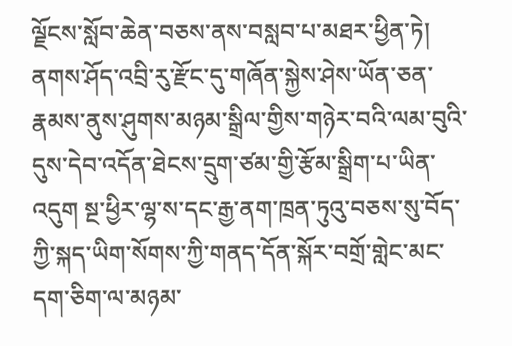ལྗོངས་སློབ་ཆེན་བཅས་ནས་བསླབ་པ་མཐར་ཕྱིན་ཏེ། ནགས་ཤོད་འབྲི་རུ་རྫོང་དུ་གཞོན་སྐྱེས་ཤེས་ཡོན་ཅན་རྣམས་ནུས་ཤུགས་མཉམ་སྒྲིལ་གྱིས་གཉེར་བའི་ལམ་བུའི་དུས་དེབ་འདོན་ཐེངས་དྲུག་ཙམ་གྱི་རྩོམ་སྒྲིག་པ་ཡིན་འདུག སྔ་ཕྱིར་ལྷ་ས་དང་རྒྱ་ནག་ཁྲན་ཏུའུ་བཅས་སུ་བོད་ཀྱི་སྐད་ཡིག་སོགས་ཀྱི་གནད་དོན་སྐོར་བགྲོ་གླེང་མང་དག་ཅིག་ལ་མཉམ་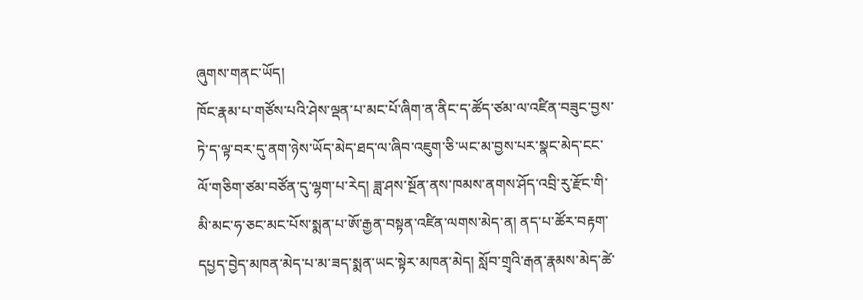ཞུགས་གནང་ཡོད།
ཁོང་རྣམ་པ་གཙོས་པའི་ཤེས་ལྡན་པ་མང་པོ་ཞིག་ན་ནིང་ད་ཚོད་ཙམ་ལ་འཛིན་བཟུང་བྱས་ཏེ་ད་ལྟ་བར་དུ་ནག་ཉེས་ཡོད་མེད་ཐད་ལ་ཞིབ་འཇུག་ཅི་ཡང་མ་བྱས་པར་སྣང་མེད་ངང་ལོ་གཅིག་ཙམ་བཙོན་དུ་ལྷག་པ་རེད། ཟླ་ཤས་སྔོན་ནས་ཁམས་ནགས་ཤོད་འབྲི་རུ་རྫོང་གི་མི་མང་ཧ་ཅང་མང་པོས་སྨན་པ་ཨོ་རྒྱན་བསྟན་འཛིན་ལགས་མེད་ན། ནད་པ་ཚོར་བརྟག་དཔྱད་བྱེད་མཁན་མེད་པ་མ་ཟད་སྨན་ཡང་སྟེར་མཁན་མེད། སློབ་གྲྭའི་རྒན་རྣམས་མེད་ཚེ་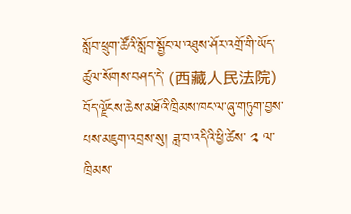སློབ་ཕྲུག་ཚོའི་སློབ་སྦྱོང་ལ་འཐུས་ཤོར་འགྲོ་གི་ཡོད་ཚུལ་སོགས་བཤད་དེ་ (西藏人民法院) བོད་ལྗོངས་ཆེས་མཐོའི་ཁྲིམས་ཁང་ལ་ཞུ་གཏུག་བྱས་པས་མཇུག་འབྲས་སུ། ཟླ་བ་འདིའི་ཕྱི་ཚེས་ ༢ ལ་ཁྲིམས་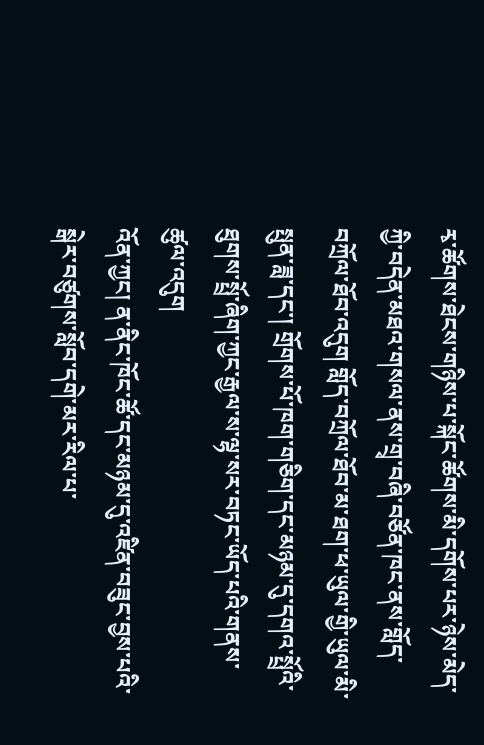རྭ་ཚོགས་ཐེངས་གཉིས་པ་སྐོང་ཚོགས་མི་དགོས་པར་ཉེས་མེད་ཀྱི་བདེན་མཐའ་གསལ་ནས་གྲྭ་བཞི་བཙོན་ཁང་ནས་གློད་བཀྲོལ་ཐོབ་འདུག གློད་བཀྲོལ་ཐོབ་མ་ཐག་ཕ་ཡུལ་གྱི་ཡུལ་མི་སྤུན་ཟླ་དང་། གྲོགས་པོ་ཁག་གཅིག་དང་མཉམ་དུ་དགའ་སྤྲོའི་ཐུགས་སྤྲོ་ཞིག་ཀྱང་རྒྱལ་ས་ལྷ་སར་བཏང་ཡོད་པའི་གནས་ཚུལ་འདུག
འོན་ཀྱང། ན་ནིང་ཁོང་ཚོ་དང་མཉམ་དུ་འཛིན་བཟུང་བྱས་པའི་སྒེར་བཙུགས་སློབ་དགེ་མར་རིལ་པ་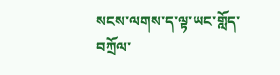སངས་ལགས་ད་ལྟ་ཡང་གློད་བཀྲོལ་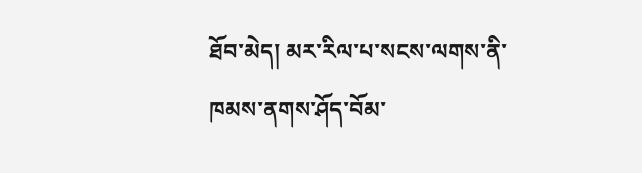ཐོབ་མེད། མར་རིལ་པ་སངས་ལགས་ནི་ཁམས་ནགས་ཤོད་བོམ་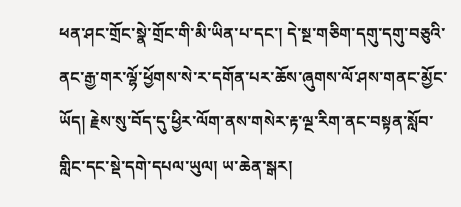ཕན་ཤང་གྲོང་སྣེ་གྲོང་གི་མི་ཡིན་པ་དང་། དེ་སྔ་གཅིག་དགུ་དགུ་བཅུའི་ནང་རྒྱ་གར་ལྷོ་ཕྱོགས་སེ་ར་དགོན་པར་ཆོས་ཞུགས་ལོ་ཤས་གནང་མྱོང་ཡོད། རྗེས་སུ་བོད་དུ་ཕྱིར་ལོག་ནས་གསེར་རྟ་ལྔ་རིག་ནང་བསྟན་སློབ་གླིང་དང་སྡེ་དགེ་དཔལ་ཡུལ། ཡ་ཆེན་སྒར།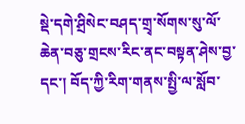སྡེ་དགེ་ཤྲིསེང་བཤད་གྲྭ་སོགས་སུ་ལོ་ཆེན་བཅུ་གྲངས་རིང་ནང་བསྟན་ཤེས་བྱ་དང་། བོད་ཀྱི་རིག་གནས་སྤྱི་ལ་སློབ་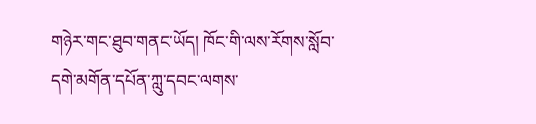གཉེར་གང་ཐུབ་གནང་ཡོད། ཁོང་གི་ལས་རོགས་སློབ་དགེ་མགོན་དཔོན་ཀླུ་དབང་ལགས་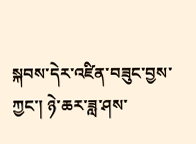སྐབས་དེར་འཛིན་བཟུང་བྱས་ཀྱང་། ཉེ་ཆར་ཟླ་ཤས་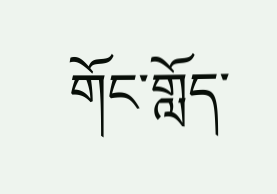གོང་གློད་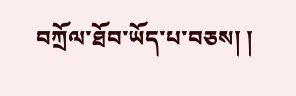བཀྲོལ་ཐོབ་ཡོད་པ་བཅས། །